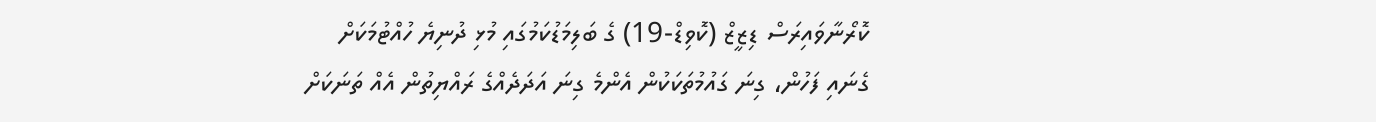ކޮރޯނާވައިރަސް ޑިޒީޒް (ކޮވިޑް-19) ގެ ބަލިމަޑުކަމުގައި މުޅި ދުނިޔެ ހުއްޓުމަކަށް ގެނައި ފަހުން، ގިނަ ގައުމުތަކަކުން އެންމެ ގިނަ އަދަދެއްގެ ރައްޔިތުން އެއް ތަނަކަށް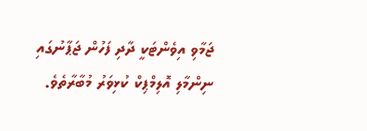ޖަމާވި އިވެންޓަކީ ދާދި ފަހުން ޖަޕާނުގައި ނިންމާލި އޮލިމްޕިކް ކުޅިވަރު މުބާރާތެވެ.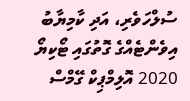ސުލްހަވެރި، އަދި ކާމިޔާބު އިވެންޓެއްގެ ގޮތުގައި ޓޯކިޔޯ 2020 އޮލިމްޕިކް ގޭމްސް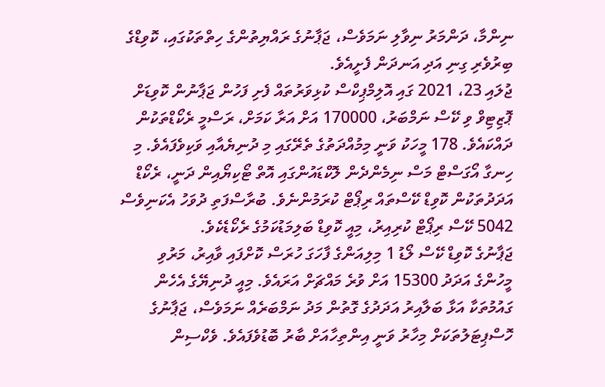ނިންމާ، ދަންމަރު ނިވާލި ނަމަވެސް، ޖަޕާނުގެ ރައްޔިތުންގެ ހިތްތަކުގައި، ކޮވިޑްގެ ބިރުވެރި ގިނި އަދި އަނދަން ފެށީއެވެ.
ޖުލައި 23، 2021 ގައި އޮލިމްޕިކްސް ކުޅިވަރުތައް ފެށި ފަހުން ޖަޕާނުން ކޮވިޑަށް ޕޮޒިޓިވް ވި ކޭސް ނަމްބަރު، 170000 އަށް އަރާ ކަމަށް، ރަސްމީ ރެކޯޑްތަކުން ދައްކައެވެ. 178 މީހަކު ވަނީ މިމުއްދަތުގެ ތެރޭގައި މި ދުނިޔެއާއި ވަކިވެފައެވެ. މި ހިނގާ އޯގަސްޓް މަސް ނިމެންދެން ލޮކްޑައުންގައި އޮތް ޓޯކިޔޯއިން ދަނީ، ރެކޯޑް އަދަދުތަކުން ކޮވިޑް ކޭސްތައް ރިޕޯޓް ކުރަމުންނެވެ. ބުރާސްފަތި ދުވަހު އެކަނިވެސް 5042 ކޭސް ރިޕޯޓް ކުރިއިރު، މިއީ ކޮވިޑް ބަލިމަޑުކަމުގެ ރެކޯޑެކެވެ.
ޖަޕާނުގެ ކޮވިޑް ކޭސް ލޯޑު 1 މިލިއަންގެ ފާހަގަ ހުރަސް ކޮށްފައި ވާއިރު، މަރުވި މީހުންގެ އަދަދު 15300 އަށް ވުރެ މައްޗަށް އަރައެވެ. މިއީ ދުނިޔޭގެ އެހެން ގައުމުތަކާ އަޅާ ބަލާއިރު އަދަދުގެ ގޮތުން މަދު ނަމްބަރެއް ނަމަވެސް، ޖަޕާނުގެ ހޮސްޕިޓަލުތަކަށް މިހާރު ވަނީ އިންތިހާއަށް ބާރު ބޮޑުވެފައެވެ. ވެކްސިން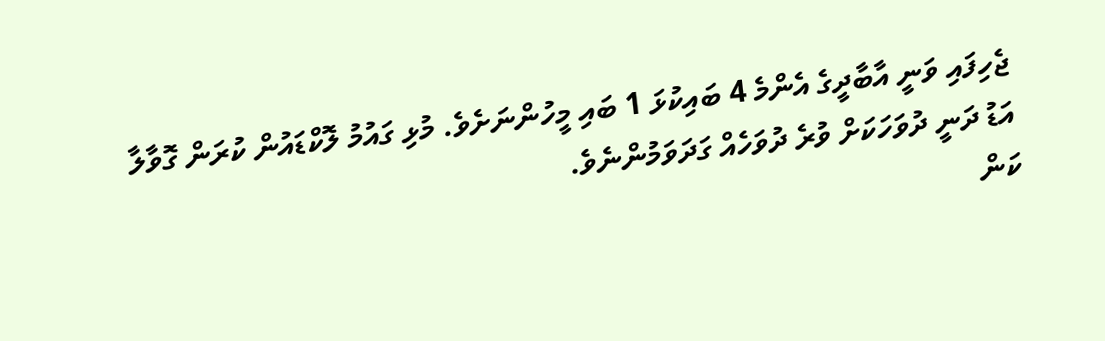ޖެހިފައި ވަނީ އާބާދީގެ އެންމެ 4 ބައިކުޅަ 1 ބައި މީހުންނަށެވެ. މުޅި ގައުމު ލޮކްޑައުން ކުރަން ގޮވާލާ އަޑު ދަނީ ދުވަހަކަށް ވުރެ ދުވަހެއް ގަދަވަމުންނެވެ.
ކަން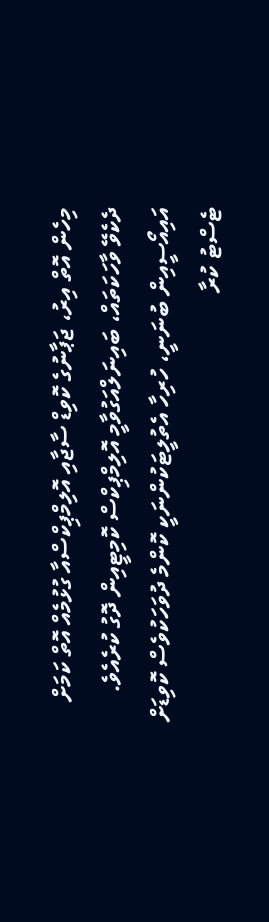މިހެން އޮތް އިރު، ޖަޕާނުގެ ކޮވިޑް ސާޖާއި އޮލިމްޕިކްސްއާ ގުޅުމެއް އޮތް ކަމަށް ދެކެވޭ ވާހަކަތައް، ބައިނަލްއަގުވާމީ އޮލިމްޕިކްސް ކޮމިޓީއިން ދޮގު ކުރެއެވެ. އައިއޯސީއިން ބުނަނީ، ހުރިހާ އެތުލީޓަކުންނަކީ ކޮންމެ ދުވަހަކުވެސް ކޮވިޑަށް ޓެސްޓު ކުރާ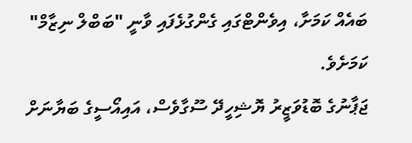ބައެއް ކަމަށާ، އިވެންޓްގައި ގެންގުޅެފައި ވާނީ "ބަބްލް ނިޒާމް" ކަމަށެވެ.
ޖަޕާނުގެ ބޮޑުވަޒީރު ޔޮޝިހީދޭ ސޫގާވެސް، އައިއޯސީގެ ބަޔާނަށް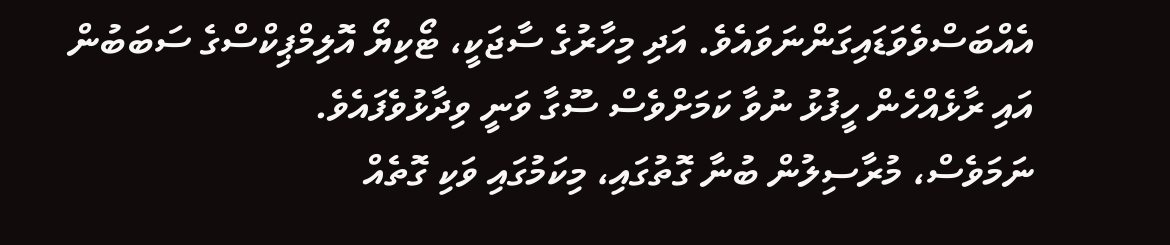އެއްބަސްވެވަޑައިގަންނަވައެވެ. އަދި މިހާރުގެ ސާޖަކީ، ޓޯކިޔޯ އޮލިމްޕިކްސްގެ ސަބަބުން އައި ރާޅެއްހެން ހީފުޅު ނުވާ ކަމަށްވެސް ސޫގާ ވަނީ ވިދާޅުވެފައެވެ.
ނަމަވެސް، މުރާސިލުން ބުނާ ގޮތުގައި، މިކަމުގައި ވަކި ގޮތެއް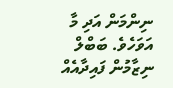ނިންމަން އަދި މާ އަވަހެވެ. ބަބްލް ނިޒާމުން ފައިދާއެއް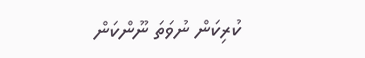ކުރިކަން ނުވަތަ ނޫންކަން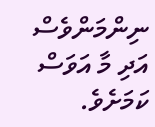ނިންމަންވެސް އަދި މާ އަވަސް ކަމަށެވެ.